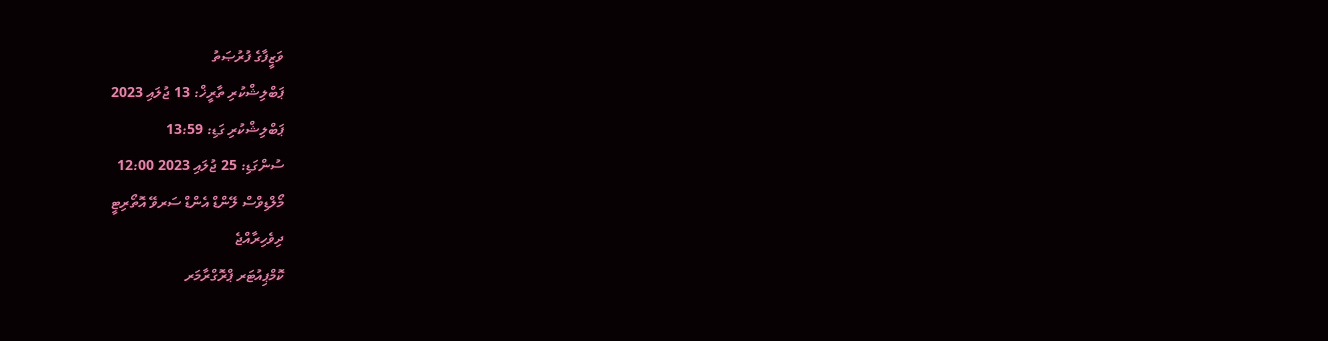ވަޒީފާގެ ފުރުޞަތު
ޕަބްލިޝްކުރި ތާރީޚް: 13 ޖުލައި 2023
ޕަބްލިޝްކުރި ގަޑި: 13:59
ސުންގަޑި: 25 ޖުލައި 2023 12:00
މޯލްޑިވްސް ލޭންޑް އެންޑް ސަރވޭ އޮތޯރިޓީ
ދިވެހިރާއްޖެ
ކޮމްޕިއުޓަރ ޕްރޮގްރާމަރ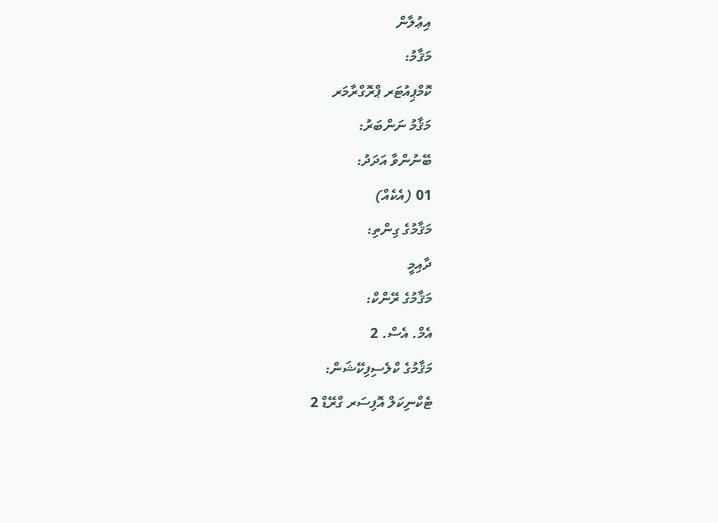އިޢުލާން
މަޤާމު:
ކޮމްޕިއުޓަރ ޕްރޮގްރާމަރ
މަޤާމު ނަންބަރު:
ބޭނުންވާ އަދަދު:
01 (އެކެއް)
މަޤާމުގެ ގިންތި:
ދާއިމީ
މަޤާމުގެ ރޭންކް:
އެމް. އެސް. 2
މަޤާމުގެ ކްލެސިފިކޭޝަން:
ޓެކްނިކަލް އޮފިސަރ ގްރޭޑް 2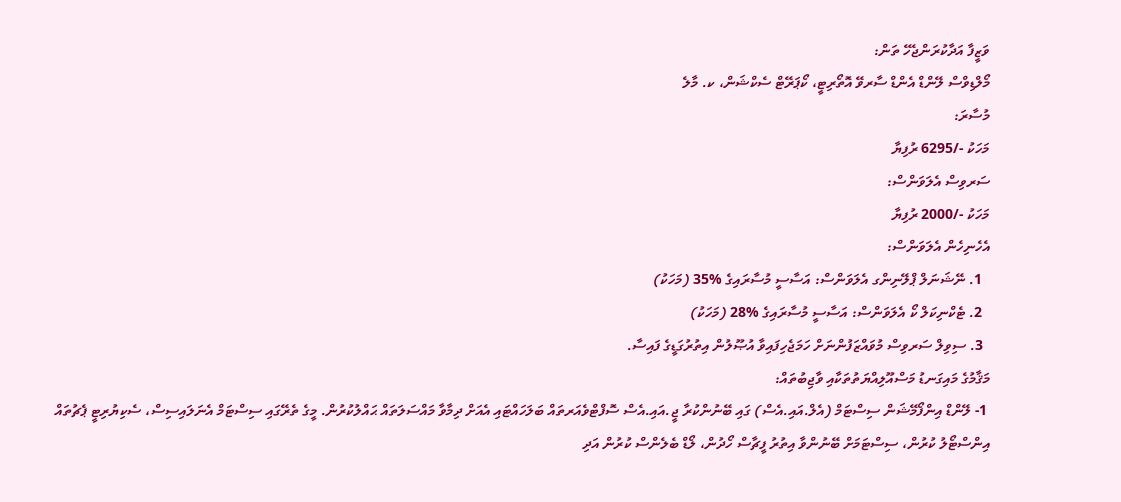ވަޒީފާ އަދާކުރަންޖެހޭ ތަން:
މޯލްޑިވްސް ލޭންޑް އެންޑް ސާރވޭ އޮތޯރިޓީ، ކޯޕަރޭޓް ސެކްޝަން، ކ. މާލެ
މުސާރަ:
މަހަކު -/6295 ރުފިޔާ
ސަރވިސް އެލަވަންސް:
މަހަކު -/2000 ރުފިޔާ
އެހެނިހެން އެލަވަންސް:
  1. ނޭޝަނަލް ޕްލޭނިންގ އެލަވަންސް: އަސާސީ މުސާރައިގެ %35 (މަހަކު)
  2. ޓެކްނިކަލް ކޯ އެލަވަންސް: އަސާސީ މުސާރައިގެ %28 (މަހަކު)
  3. ސިވިލް ސަރވިސް މުވައްޒަފުންނަށް ހަމަޖެހިފައިވާ އުޞޫލުން އިތުރުގަޑީގެ ފައިސާ.
މަޤާމުގެ މައިގަނޑު މަސްއޫލިއްޔަތުތަކާއި ވާޖިބުތައް:
 1- ލޭންޑް އިންފޯމޭޝަން ސިސްޓަމް (އެލް.އައި.އެސް) ގައި ބޭނުންކުރާ ޖީ.އައި.އެސް ސޮފްޓްވެއަރތައް ބަލަހައްޓައި އެއަށް ދިމާވާ މައްސަލަތައް ޙައްލުކުރުން. މީގެ ތެރޭގައި ސިސްޓަމް އެނަލައިސިސް، ސެކިޔުރިޓީ ޕެޗުތައް އިންސްޓޯލު ކުރުން، ސިސްޓަމަށް ބޭނުންވާ އިތުރު ފީޗާސް ހޯދުން، ލޯޑް ބެލެންސް ކުރުން އަދި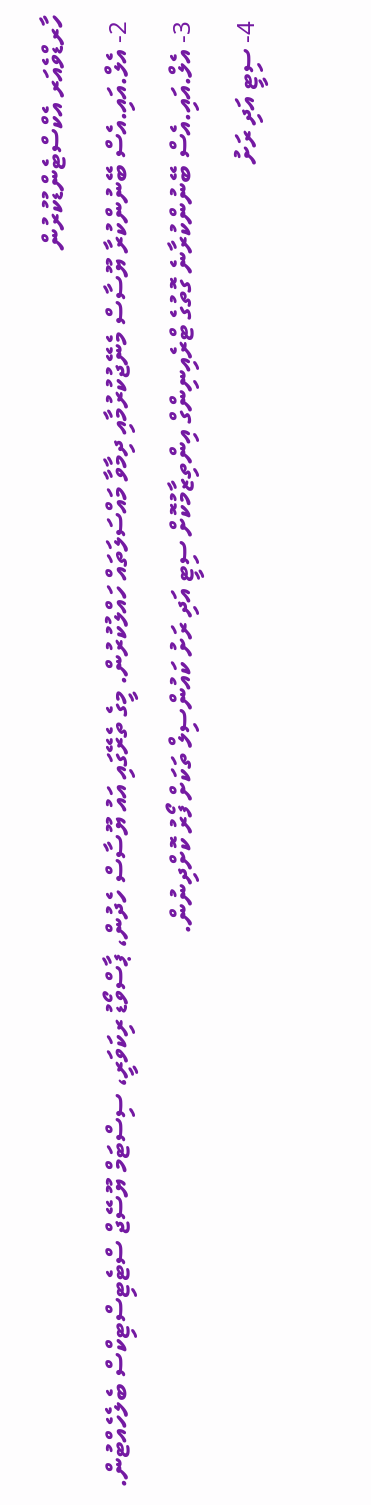ހާރޑްވެއަރ އެކްސްޓެންޑުކުރުން
 2- އެލް.އައި.އެސް ބޭނުންކުރާ ޔޫސާސް މެނޭޖުކުރުމާއި ދިމާވާ މައްސަލަތައް ހައްލުކުރުން. މީގެ ތެރޭގައި އައު ޔޫސާސް ހެދުން، ޕާސްވޯޑު ރިކަވަރީ، ސިސްޓަމް ޔޫސޭޖް ސްޓެޓިސްޓިކްސް ބެލެހެއްޓުން.
 3- އެލް.އައި.އެސް ބޭނުންކުރާނެ ގޮތުގެ ޓްރެއިނިންގް އިންތިޒާމުކޮށް ސިޓީ އަދި ރަށު ކައުންސިލް ތަކަށް ފޯރު ކޮށްދިނުން.
 4- ސިޓީ އަދި ރަށު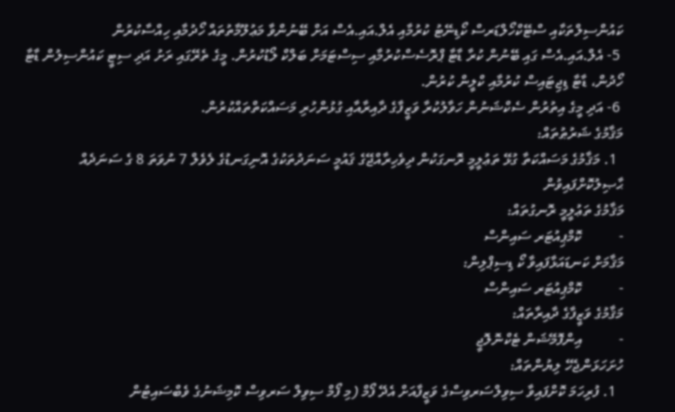ކައުންސިލްތަކާއި ސްޓޭކްހޯލްޑަރސް ކޯޑިނޭޓު ކުރުމާއި އެލް.އައި.އެސް އަށް ބޭނުންވާ މަޢުލޫމާތުތައް ހޯދުމާއި ހިއްސާކުރުން
 5- އެލް.އައި.އެސް ގައި ބޭނުން ކުރާ ޑާޓާ ޕްރޮސެސްކުރުމާއި ސިސްޓަމަށް ބަލްކް ލޯޑުކުރުން. މީގެ ތެރޭގައި ރަށު އަދި ސިޓީ ކައުންސިލުން ޑާޓާ ހޯދުން، ޑާޓާ ޑިޖިޓައިސް ކުރުމާއި ކްލީން ކުރުން.
 6- އަދި މީގެ އިތުރުން ސެކްޝަނުން ހަވާލުކުރާ ވަޒީފާގެ ދާއިރާއާއި ގުޅުންހުރި މަސައްކަތްތައްކުރުން.
މަޤާމުގެ ޝަރުޠުތައް:
  1. މަޤާމުގެ މަސައްކަތާ ގުޅޭ ތަޢުލީމީ ރޮނގަކުން ދިވެހިރާއްޖޭގެ ޤައުމީ ސަނަދުތަކުގެ އޮނިގަނޑުގެ ލެވެލް 7 ނުވަތަ 8 ގެ ސަނަދެއް ޙާޞިލުކޮށްފައިވުން
މަޤާމުގެ ތަޢުލީމީ ރޮނގުތައް:
-          ކޮމްޕިއުޓަރ ސައިންސް
މަޤާމަށް ކަނޑައަޅާފައިވާ ކޯ ޑިސިޕްލިން:
-          ކޮމްޕިއުޓަރ ސައިންސް
މަޤާމުގެ ވަޒީފާގެ ދާއިރާތައް:
-          އިންފޮމޭޝަން ޓެކްނޮލޮޖީ
ހުށަހަޅަންޖެހޭ ލިޔުންތައް:
  1. ފުރިހަމަ ކޮށްފައިވާ ސިވިލްސަރވިސްގެ ވަޒީފާއަށް އެދޭ ފޯމް (މި ފޯމް ސިވިލް ސަރވިސް ކޮމިޝަނުގެ ވެބްސައިޓުން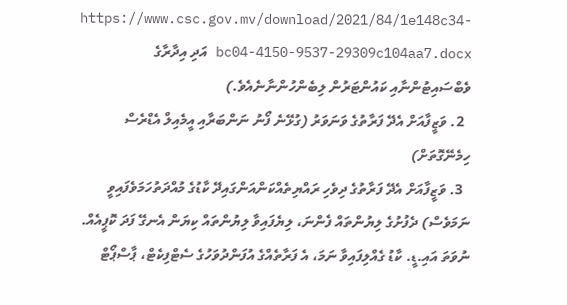https://www.csc.gov.mv/download/2021/84/1e148c34-bc04-4150-9537-29309c104aa7.docx އަދި އިދާރާގެ ވެބްސައިޓުންނާއި ކައުންޓަރުން ލިބެންހުންނާނެއެވެ.)
  2. ވަޒީފާއަށް އެދޭ ފަރާތުގެ ވަނަވަރު (ގުޅޭނެ ފޯނު ނަންބަރާއި އީމެއިލް އެޑްރެސް ހިމެނޭގޮތަށް)
  3. ވަޒީފާއަށް އެދޭ ފަރާތުގެ ދިވެހި ރައްޔިތެއްކަންއަންގައިދޭ ކާޑުގެ މުއްދަތުހަމަވެފައިވީ ނަމަވެސް) ދެފުށުގެ ލިޔުންތައް ފެންނަ، ލިޔެފައިވާ ލިޔުންތައް ކިޔަން އެނގޭ ފަދަ ކޮޕީއެއް. ނުވަތަ އައި.ޑީ. ކާޑު ގެއްލިފައިވާ ނަމަ، އެ ފަރާތެއްގެ އުފަންދުވަހުގެ ސެޓްފިކެޓް، ޕާސްޕޯޓް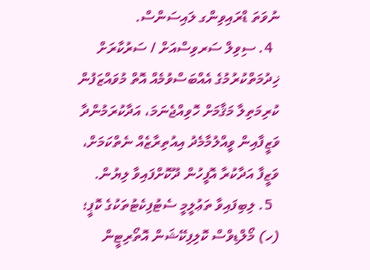ނުވަތަ ޑްރައިވިންގ ލައިސަންސް.
  4. ސިވިލް ސަރވިސްއަށް / ސަރުކާރަށް ޚިދުމަތްކުރުމުގެ އެއްބަސްވުމެއް އޮތް މުވައްޒަފުން ކުރިމަތިލާ މަޤާމަށް ހޮވިއްޖެނަމަ، އަދާކުރަމުންދާ ވަޒީފާއިން ވީއްލުމާމެދު އިއުތިރާޒެއް ނެތްކަމަށް، ވަޒީފާ އަދާކުރާ އޮފީހުން ދޫކޮށްފައިވާ ލިޔުން.
  5. ލިބިފައިވާ ތަޢުލީމީ ސެޓުފިކެޓުތަކުގެ ކޮޕީ؛
(ހ) މޯލްޑިވްސް ކޮލިފިކޭޝަން އޮތޯރިޓީން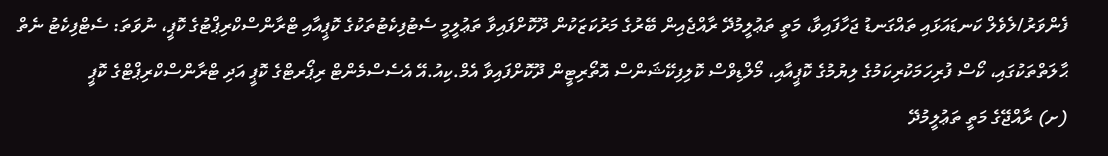ފެންވަރު/ލެވެލް ކަނޑައަޅައި ތައްގަނޑު ޖަހާފައިވާ، މަތީ ތަޢުލީމުދޭ ރާއްޖެއިން ބޭރުގެ މަރުކަޒަކުން ދޫކޮށްފައިވާ ތަޢުލީމީ ސެޓުފިކެޓުތަކުގެ ކޮޕީއާއި ޓްރާންސްކްރިޕްޓުގެ ކޮޕީ، ނުވަތަ: ސެޓްފިކެޓު ނެތް ޙާލަތްތަކުގައި، ކޯސް ފުރިހަމަކުރިކަމުގެ ލިޔުމުގެ ކޮޕީއާއި، މޯލްޑިވްސް ކޮލިފިކޭޝަންސް އޮތޯރިޓީން ދޫކޮށްފައިވާ އެމް.ކިއު.އޭ އެސެސްމެންޓް ރިޕޯރޓްގެ ކޮޕީ އަދި ޓްރާންސްކްރިޕްޓްގެ ކޮޕީ
(ށ) ރާއްޖޭގެ މަތީ ތަޢުލީމުދޭ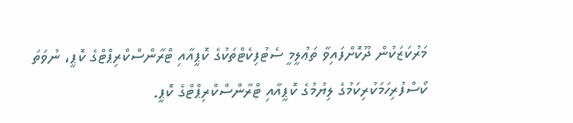މަރުކަޒަކުން ދޫކޮށްފައިވާ ތަޢުލީމީ ސެޓުފިކެޓްތަކުގެ ކޮޕީއާއި ޓްރާންސްކްރިޕްޓްގެ ކޮޕީ، ނުވަތަ ކޯސްފުރިހަމަކުރިކަމުގެ ލިޔުމުގެ ކޮޕީއާއި ޓްރާންސްކްރިޕްޓްގެ ކޮޕީ.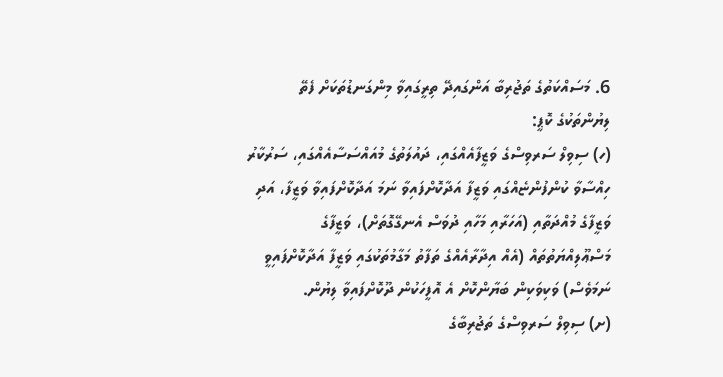6. މަސައްކަތުގެ ތަޖުރިބާ އަންގައިދޭ ތިރީގައިވާ މިންގަނޑުތަކަށް ފެތޭ ލިޔުންތަކުގެ ކޮޕީ:
(ހ) ސިވިލް ސަރވިސްގެ ވަޒީފާއެއްގައި، ދައުލަތުގެ މުއައްސަސާއެއްގައި، ސަރުކާރު ހިއްސާވާ ކުންފުންޏެއްގައި ވަޒީފާ އަދާކޮށްފައިވާ ނަމަ އަދާކޮށްފައިވާ ވަޒީފާ، އަދި ވަޒީފާގެ މުއްދަތާއި (އަހަރާއި މަހާއި ދުވަސް އެނގޭގޮތަށް)، ވަޒީފާގެ މަސްޢޫލިއްޔަތުތައް (އެއް އިދާރާއެއްގެ ތަފާތު މަގާމުތަކުގައި ވަޒީފާ އަދާކޮށްފައިވީ ނަމަވެސް) ވަކިވަކިން ބަޔާންކޮށް އެ އޮފީހަކުން ދޫކޮށްފައިވާ ލިޔުން.
(ށ) ސިވިލް ސަރވިސްގެ ތަޖުރިބާގެ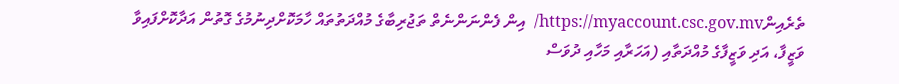ތެރެއިންhttps://myaccount.csc.gov.mv/  އިން ފެންނަންނެތް ތަޖުރިބާގެ މުއްދަތުތައް ހާމަކޮށްދިނުމުގެ ގޮތުން އަދާކޮށްފައިވާ ވަޒީފާ، އަދި ވަޒީފާގެ މުއްދަތާއި (އަހަރާއި މަހާއި ދުވަސް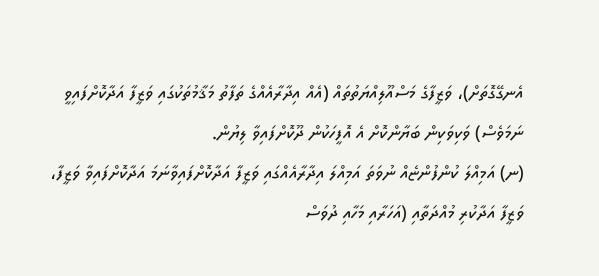އެނގޭގޮތަށް)، ވަޒީފާގެ މަސްއޫލިއްޔަތުތައް (އެއް އިދާރާއެއްގެ ތަފާތު މަޤާމުތަކުގައި ވަޒީފާ އަދާކޮށްފައިވީ ނަމަވެސް) ވަކިވަކިން ބަޔާންކޮށް އެ އޮފީހަކުން ދޫކޮށްފައިވާ ލިޔުން.
(ނ) އަމިއްލަ ކުންފުންޏެއް ނުވަތަ އަމިއްލަ އިދާރާއެއްގައި ވަޒީފާ އަދާކޮށްފައިވާނަމަ އަދާކޮށްފައިވާ ވަޒީފާ، ވަޒީފާ އަދާކުރި މުއްދަތާއި (އަހަރާއި މަހާއި ދުވަސް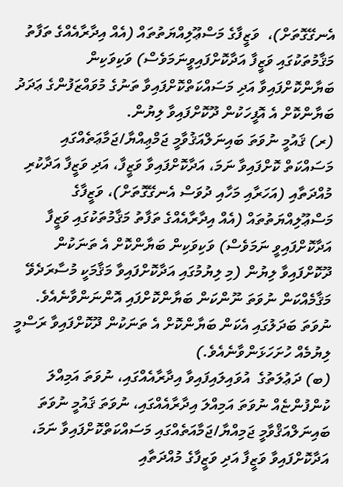އެނގޭގޮތަށް)،  ވަޒީފާގެ މަސްޢޫލިއްޔަތުތައް (އެއް އިދާރާއެއްގެ ތަފާތު މަޤާމުތަކުގައި ވަޒީފާ އަދާކޮށްފައިވީނަމަވެސް) ވަކިވަކިން ބަޔާންކޮށްފައިވާ އަދި މަސައްކަތްކޮށްފައިވާ ތަނުގެ މުވައްޒަފުންގެ ޢަދަދު ބަޔާންކޮށް އެ އޮފީހަކުން ދޫކޮށްފައިވާ ލިޔުން.
(ރ) ޤައުމީ ނުވަތަ ބައިނަލްއަޤުވާމީ ޖަމްޢިއްޔާ/ޖަމާޢަތެއްގައި މަސައްކަތް ކޮށްފައިވާ ނަމަ، އަދާކޮށްފައިވާ ވަޒީފާ، އަދި ވަޒީފާ އަދާކުރި މުއްދަތާއި (އަހަރާއި މަހާއި ދުވަސް އެނގޭގޮތަށް)، ވަޒީފާގެ މަސްޢޫލިއްޔަތުތައް (އެއް އިދާރާއެއްގެ ތަފާތު މަޤާމުތަކުގައި ވަޒީފާ އަދާކޮށްފައިވީ ނަމަވެސް) ވަކިވަކިން ބަޔާންކޮށް އެ ތަނަކުން ދޫކޮށްފައިވާ ލިޔުން (މި ލިޔުމުގައި އަދާކޮށްފައިވާ މަޤާމަކީ މުސާރަދެވޭ މަޤާމެއްކަން ނުވަތަ ނޫންކަން ބަޔާންކޮށްފައި އޮންނަންވާނެއެވެ. ނުވަތަ ބަދަލުގައި އެކަން ބަޔާންކޮށް އެ ތަނަކުން ދޫކޮށްފައިވާ ރަސްމީ ލިޔުމެއް ހުށަހަޅަންވާނެއެވެ.)
(ބ) ދަޢުލަތުގެ  އުވައިލައިފައިވާ އިދާރާއެއްގައި، ނުވަތަ އަމިއްލަ ކުންފުންޏެއް ނުވަތަ އަމިއްލަ އިދާރާއެއްގައި، ނުވަތަ ޤައުމީ ނުވަތަ ބައިނަލްއަޤްވާމީ ޖަމިއްޔާ/ޖަމާއަތެއްގައި މަސައްކަތްކޮށްފައިވާ ނަމަ، އަދާކޮށްފައިވާ ވަޒީފާ އަދި ވަޒީފާގެ މުއްދަތާއި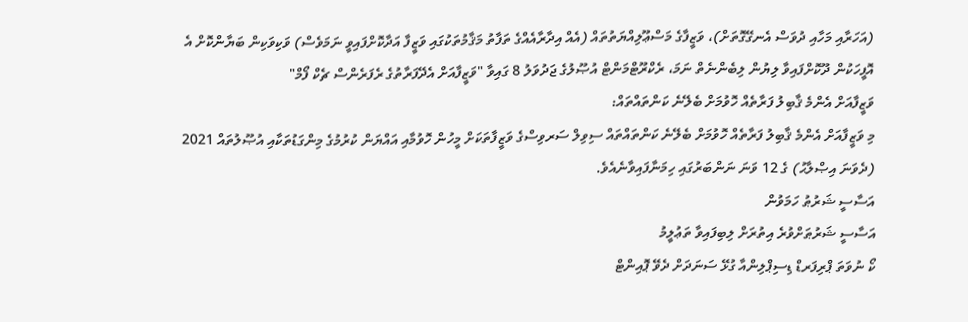(އަހަރާއި މަހާއި ދުވަސް އެނގޭގޮތަށް)، ވަޒީފާގެ މަސްޢޫލިއްޔަތުތައް (އެއް އިދާރާއެއްގެ ތަފާތު މަޤާމުތަކުގައި ވަޒީފާ އަދާކޮށްފައިވީ ނަމަވެސް) ވަކިވަކިން ބަޔާންކޮށް އެ އޮފީހަކުން ދޫކޮށްފައިވާ ލިޔުން ލިބެންނެތް ނަމަ، ރެކްރޫޓްމަންޓް އުޞޫލުގެ ޖަދުވަލު 8 ގައިވާ "ވަޒީފާއަށް އެދޭފަރާތުގެ ރެފަރެންސް ޗެކް ފޯމް"
ވަޒީފާއަށް އެންމެ ޤާބިލު ފަރާތެއް ހޮވުމަށް ބެލޭނެ ކަންތައްތައް:
މި ވަޒީފާއަށް އެންމެ ޤާބިލު ފަރާތެއް ހޮވުމަށް ބެލޭނެ ކަންތައްތައް ސިވިލް ސަރވިސްގެ ވަޒީފާތަކަށް މީހުން ހޮވުމާއި އައްޔަން ކުރުމުގެ މިންގަޑުތަކާއި އުޞޫލުތައް 2021 (ދެވަނަ އިޞްލާޙު) ގެ 12 ވަނަ ނަންބަރުގައި ހިމަނާފައިވާނެއެވެ.
އަސާސީ ޝަރުޠު ހަމަވުން
އަސާސީ ޝަރުޠަށްވުރެ އިތުރަށް ލިބިފައިވާ ތަޢުލީމު
ކޯ ނުވަތަ ޕްރިފަރޑް ޑިސިޕްލިންއާ ގުޅޭ ސަނަދަށް ދެވޭ ޕޮއިންޓް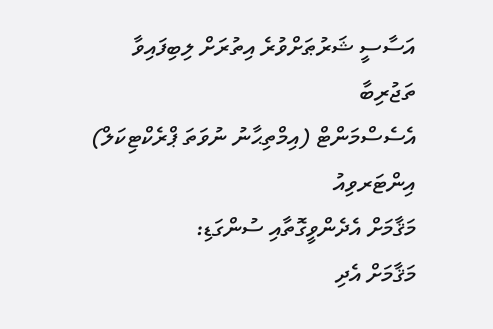އަސާސީ ޝަރުޠަށްވުރެ އިތުރަށް ލިބިފައިވާ ތަޖުރިބާ
އެސެސްމަންޓް (އިމްތިޙާނު ނުވަތަ ޕްރެކްޓިކަލް)
އިންޓަރވިއު
މަޤާމަށް އެދެންވީގޮތާއި ސުންގަޑި:
މަޤާމަށް އެދި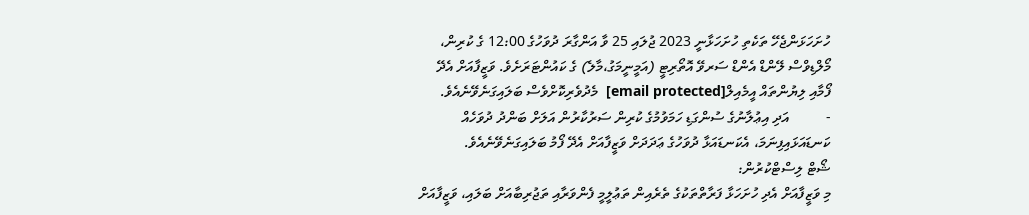ހުށަހަޅަންޖެހޭ ތަކެތި ހުށަހަޅާނީ 2023 ޖުލައި 25 ވާ އަންގާރަ ދުވަހުގެ 12:00 ގެ ކުރިން، މޯލްޑިވްސް ލޭންޑް އެންޑް ސަރވޭ އޮތޯރިޓީ (އަމީނީމަގު،މާލެ) ގެ ކައުންޓަރަށެވެ. ވަޒީފާއަށް އެދޭ ފޯމާއި ލިޔުންތައް އީމެއިލް[email protected]  މެދުވެރިކޮށްވެސް ބަލައިގަނެވޭނެއެވެ.
-          އަދި އިޢުލާނުގެ ސުންގަޑި ހަމަވުމުގެ ކުރިން ސަރުކާރުން އަލަށް ބަންދު ދުވަހެއް ކަނޑައަޅައިފިނަމަ، އެކަނޑައަޅާ ދުވަހުގެ ޢަދަދަށް ވަޒީފާއަށް އެދޭ ފޯމު ބަލައިގަނެވޭނެއެވެ.
ޝޯޓް ލިސްޓްކުރުން:
މި ވަޒީފާއަށް އެދި ހުށަހަޅާ ފަރާތްތަކުގެ ތެރެއިން ތަޢުލީމީ ފެންވަރާއި ތަޖުރިބާއަށް ބަލައި، ވަޒީފާއަށް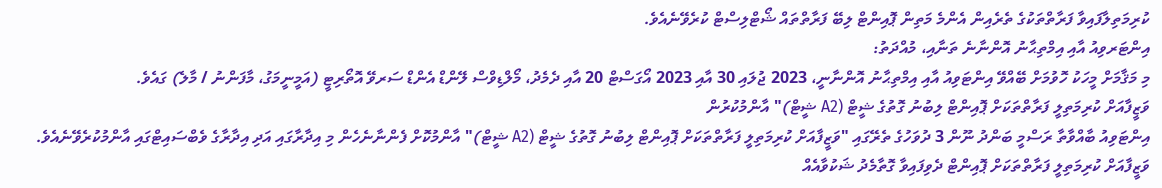ކުރިމަތިލާފައިވާ ފަރާތްތަކުގެ ތެރެއިން އެންމެ މަތިން ޕޮއިންޓް ލިބޭ ފަރާތްތައް ޝޯޓްލިސްޓް ކުރެވޭނެއެވެ.
އިންޓަރވިއު އާއި އިމްތިޙާނު އޮންނާނެ ތަނާއި، މުއްދަތު:
މި މަޤާމަށް މީހަކު ހޮވުމަށް ބޭއްވޭ އިންޓަވިއު އާއި އިމްތިޙާނު އޮންނާނީ، 2023 ޖުލައި 30 އާއި 2023 އޯގަސްޓް 20 އާއި ދެމެދު، މޯލްޑިވްސް ލޭންޑް އެންޑް ސަރވޭ އޮތޯރިޓީ (އަމީނީމަގު، މާފަންނު / މާލެ) ގައެވެ.
ވަޒީފާއަށް ކުރިމަތިލީ ފަރާތްތަކަށް ޕޮއިންޓް ލިބުނު ގޮތުގެ ޝީޓް (A2 ޝީޓް)" އާންމުކުރުން
އިންޓަވިއު ބާއްވާތާ ރަސްމީ ބަންދު ނޫން 3 ދުވަހުގެ ތެރޭގައި "ވަޒީފާއަށް ކުރިމަތިލީ ފަރާތްތަކަށް ޕޮއިންޓް ލިބުނު ގޮތުގެ ޝީޓް (A2 ޝީޓް)" އާންމުކޮށް ފެންނާނެހެން މި އިދާރާގައި އަދި އިދާރާގެ ވެބްސައިޓްގައި އާންމުކުރެވޭނެއެވެ. ވަޒީފާއަށް ކުރިމަތިލީ ފަރާތްތަކަށް ޕޮއިންޓް ދެވިފައިވާ ގޮތާމެދު ޝަކުވާއެއް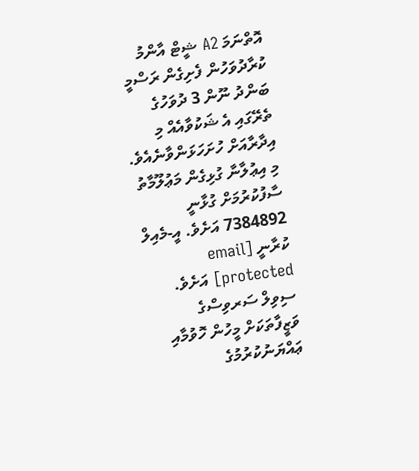އޮތްނަމަ A2 ޝީޓް އާންމު ކުރާދުވަހުން ފެށިގެން ރަސްމީ ބަންދު ނޫން 3 ދުވަހުގެ ތެރޭގައި އެ ޝަކުވާއެއް މި އިދާރާއަށް ހުށަހަޅަންވާނެއެވެ.
މި އިޢުލާނާ ގުޅިގެން މަޢުލޫމާތު ސާފުކުރުމަށް ގުޅާނީ 7384892 އަށެވެ. އީ-މެއިލް ކުރާނީ [email protected] އަށެވެ.
ސިވިލް ސަރވިސްގެ ވަޒީފާތަކަށް މީހުން ހޮވުމާއި ޢައްޔަނުކުރުމުގެ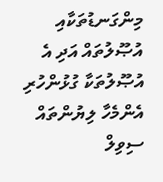މިންގަނޑުތަކާއި އުޞޫލުތައް އަދި އެ އުޞޫލުތަކާ ގުޅުންހުރި އެންމެހާ ލިޔުންތައް ސިވިލް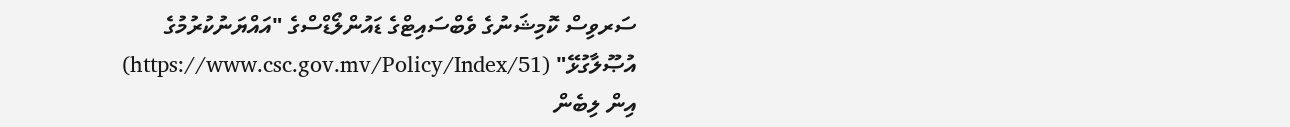ސަރވިސް ކޮމިޝަނުގެ ވެބްސައިޓްގެ ޑައުންލޯޑްސްގެ "އައްޔަނުކުރުމުގެ އުޞޫލާގުޅޭ" (https://www.csc.gov.mv/Policy/Index/51) އިން ލިބެން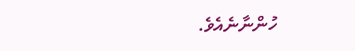ހުންނާނެއެވެ.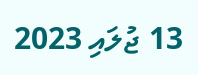13 ޖުލައި 2023